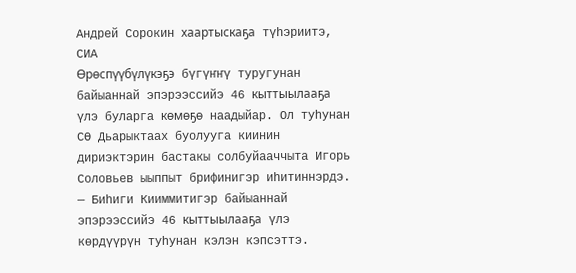Андрей Сорокин хаартыскаҕа түһэриитэ, СИА
Өрөспүүбүлүкэҕэ бүгүҥҥү туругунан байыаннай эпэрээссийэ 46 кыттыылааҕа үлэ буларга көмөҕө наадыйар. Ол туһунан СӨ Дьарыктаах буолууга киинин дириэктэрин бастакы солбуйааччыта Игорь Соловьев ыыппыт брифинигэр иһитиннэрдэ.
— Биһиги Кииммитигэр байыаннай эпэрээссийэ 46 кыттыылааҕа үлэ көрдүүрүн туһунан кэлэн кэпсэттэ.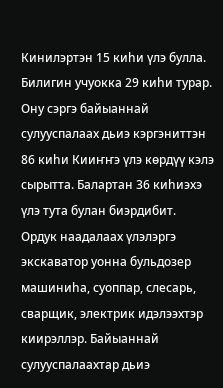Кинилэртэн 15 киһи үлэ булла. Билигин учуокка 29 киһи турар. Ону сэргэ байыаннай сулууспалаах дьиэ кэргэниттэн 86 киһи Кииҥҥэ үлэ көрдүү кэлэ сырытта. Балартан 36 киһиэхэ үлэ тута булан биэрдибит.
Ордук наадалаах үлэлэргэ экскаватор уонна бульдозер машиниһа, суоппар, слесарь, сварщик, электрик идэлээхтэр киирэллэр. Байыаннай сулууспалаахтар дьиэ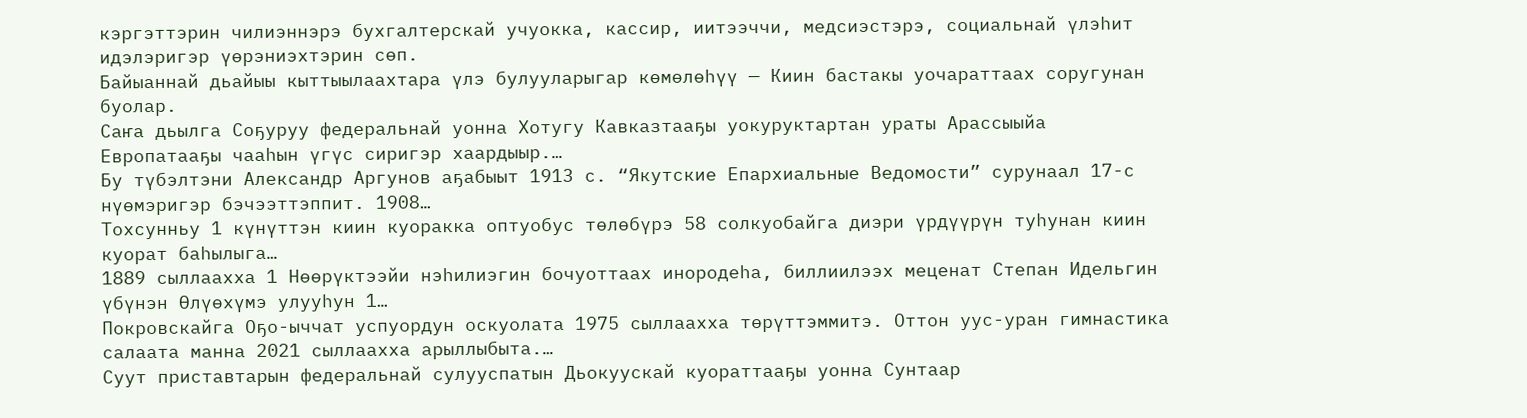кэргэттэрин чилиэннэрэ бухгалтерскай учуокка, кассир, иитээччи, медсиэстэрэ, социальнай үлэһит идэлэригэр үөрэниэхтэрин сөп.
Байыаннай дьайыы кыттыылаахтара үлэ булууларыгар көмөлөһүү — Киин бастакы уочараттаах соругунан буолар.
Саҥа дьылга Соҕуруу федеральнай уонна Хотугу Кавказтааҕы уокуруктартан ураты Арассыыйа Европатааҕы чааһын үгүс сиригэр хаардыыр.…
Бу түбэлтэни Александр Аргунов аҕабыыт 1913 с. “Якутские Епархиальные Ведомости” сурунаал 17-с нүөмэригэр бэчээттэппит. 1908…
Тохсунньу 1 күнүттэн киин куоракка оптуобус төлөбүрэ 58 солкуобайга диэри үрдүүрүн туһунан киин куорат баһылыга…
1889 сыллаахха 1 Нөөрүктээйи нэһилиэгин бочуоттаах инородеһа, биллиилээх меценат Степан Идельгин үбүнэн Өлүөхүмэ улууһун 1…
Покровскайга Оҕо-ыччат успуордун оскуолата 1975 сыллаахха төрүттэммитэ. Оттон уус-уран гимнастика салаата манна 2021 сыллаахха арыллыбыта.…
Суут приставтарын федеральнай сулууспатын Дьокуускай куораттааҕы уонна Сунтаар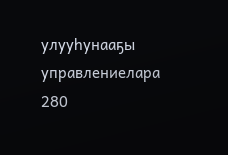улууһунааҕы управлениелара 280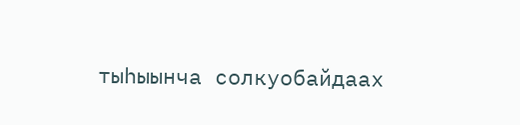тыһыынча солкуобайдаах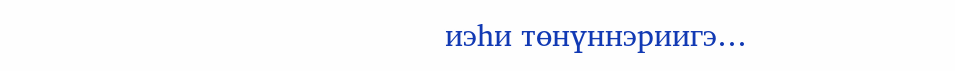иэһи төнүннэриигэ…